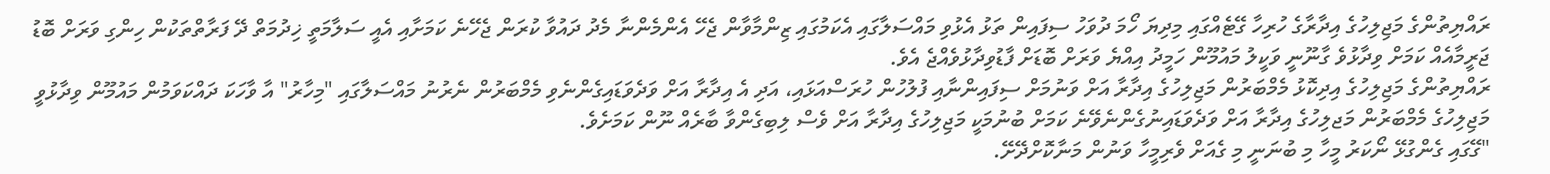ރައްޔިތުންގެ މަޖިލިހުގެ އިދާރާގެ ހުރިހާ ގޭޓެއްގައި މިދިޔަ ހޯމަ ދުވަހު ސިފައިން ތަޅު އެޅުވި މައްސަލާގައި އެކަމުގައި ޒިންމާވާން ޖެހޭ އެންމެންނާ މެދު ދައުވާ ކުރަން ޖެހޭނެ ކަމަށާއި އެއީ ސަލާމަތީ ޚިދުމަތް ދޭ ފަރާތްތަކުން ހިންގި ވަރަށް ބޮޑު ޖަރީމާއެއް ކަމަށް ވިދާޅުވެ ގާނޫނީ ވަކީލު މައުމޫން ހަމީދު އިއްޔެ ވަރަށް ބޮޑަށް ފާޑުވިދާޅުވެއްޖެ އެވެ.
ރައްޔިތުންގެ މަޖިލިހުގެ އިދިކޮޅު މެމްބަރުން މަޖިލިހުގެ އިދާރާ އަށް ވަނުމަށް ސިފައިންނާއި ފުލުހުން ހުރަސްއަޅައި، އަދި އެ އިދާރާ އަށް ވަދެވަޑައިގެންނެވި މެމްބަރުން ނެރުނު މައްސަލާގައި "މިހާރު" އާ ވާހަކަ ދައްކަވަމުން މައުމޫން ވިދާޅުވީ މަޖިލިހުގެ މެމްބަރުން މަޖލިހުގެ އިދާރާ އަށް ވަދެވަޑައިނުގެންނެވޭނެ ކަމަށް ބުނުމަކީ މަޖިލިހުގެ އިދާރާ އަށް ވެސް ލިބިގެންވާ ބާރެއް ނޫން ކަމަށެވެ.
"ގޭގައި ގެންގުޅޭ ނޯކަރު މީހާ މި ބުނަނީ މި ގެއަށް ވެރިމީހާ ވަނުން މަނާކޮށްދޭށޭ.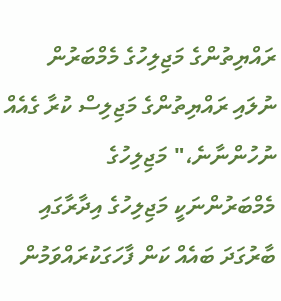ރައްޔިތުންގެ މަޖިލިހުގެ މެމްބަރުން ނުލައި ރައްޔިތުންގެ މަޖިލިސް ކުރާ ގެއެއް ނުހުންނާނެ،" މަޖިލިހުގެ މެމްބަރުންނަކީ މަޖިލިހުގެ އިދާރާގައި ބާރުގަދަ ބައެއް ކަން ފާހަގަކުރައްވަމުން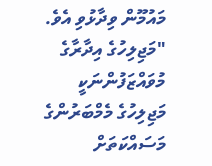މައުމޫން ވިދާޅުވި އެވެ.
"މަޖިލިހުގެ އިދާރާގެ މުވައްޒަފުންނަކީ މަޖިލިހުގެ މެމްބަރުންގެ މަސައްކަތަށް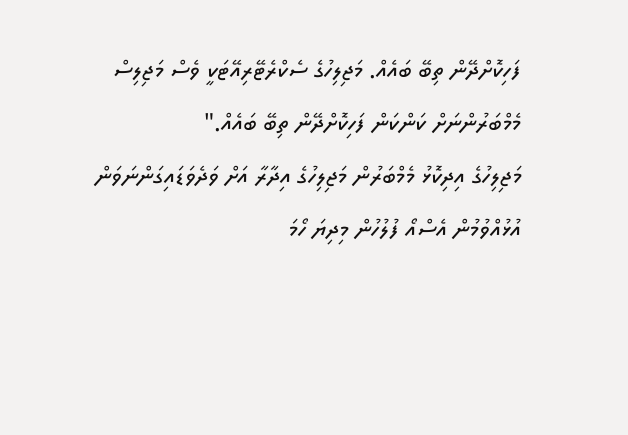ފަހިކޮށްދޭން ތިބޭ ބައެއް. މަޖިލިހުގެ ސެކްރެޓޭރިއޭޓަކީ ވެސް މަޖިލިސް މެމްބަރުންނަށް ކަންކަން ފަހިކޮށްދޭން ތިބޭ ބައެއް."
މަޖިލިހުގެ އިދިކޮޅު މެމްބަރުން މަޖިލިހުގެ އިދާރާ އަށް ވަދެވަޑައިގަންނަވަން އުޅުއްވުމުން އެސްއޯ ފުލުހުން މިދިޔަ ހޯމަ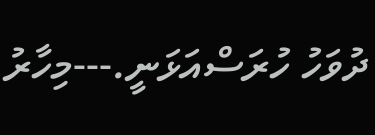ދުވަހު ހުރަސްއަޅަނީ.---މިހާރު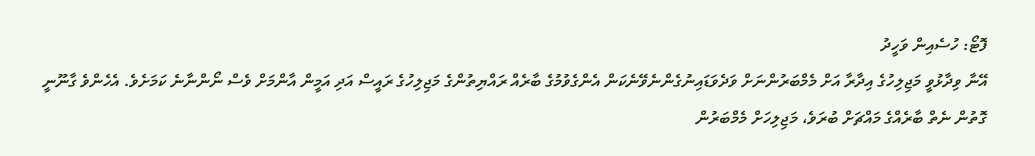ފޮޓޯ: ހުސެއިން ވަހީދު
އޭނާ ވިދާޅުވީ މަޖިލިހުގެ އިދާރާ އަށް މެމްބަރުންނަށް ވަދެވަޑައިނުގެންނެވޭނެކަން އެންގެވުމުގެ ބާރެއް ރައްޔިތުންގެ މަޖިލިހުގެ ރައީސް އަދި އަމީން އާންމަށް ވެސް ނޯންނާނެ ކަމަށެވެ. އެހެންވެ ގާނޫނީ ގޮތުން ނެތް ބާރެއްގެ މައްޗަށް ބުރަވެ، މަޖިލިހަށް މެމްބަރުން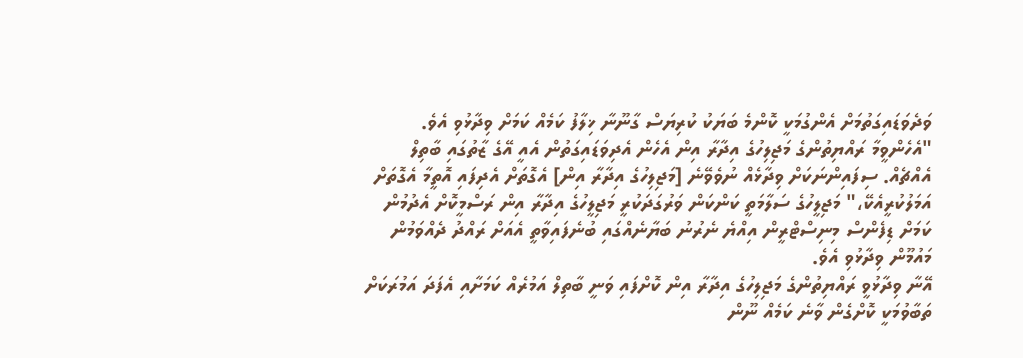ވަދެވަޑައިގަތުމަށް އެންގުމަކީ ކޮންމެ ބަޔަކު ކުރިޔަސް ގާނޫނާ ޚިލާފު ކަމެއް ކަމަށް ވިދާޅުވި އެވެ.
"އެހެންވީމާ ރައްޔިތުންގެ މަޖިލިހުގެ އިދާރާ އިން އެހެން އެދިވަޑައިގަތުން އެއީ އޭގެ ޒާތުގައި ބާތިލް އެއްޗެއް. ސިފައިންނަކަށް ވިދާޅެއް ނުވެވޭނެ [މަޖިލިހުގެ އިދާރާ އިން] އެގޮތަށް އެދިފައި އޮތީމާ އެގޮތަށް އަމަލުކުރީއެކޭ،" މަޖިލީހުގެ ސަލާމަތީ ކަންކަން ވަރުގަދަކުރީ މަޖިލީހުގެ އިދާރާ އިން ރަސްމީކޮށް އެދުމުން ކަމަށް ޑިފެންސް މިނިސްޓްރީން އިއްޔެ ނެރުނު ބަޔާނެއްގައި ބުނެފައިވާތީ އެއަށް ރައްދު ދެއްވަމުން މައުމޫން ވިދާޅުވި އެވެ.
އޭނާ ވިދާޅުވީ ރައްޔިތުންގެ މަޖިލިހުގެ އިދާރާ އިން ކޮށްފައި ވަނީ ބާތިލް އަމުރެއް ކަމަށާއި އެފަދަ އަމުރަކަށް ތަބާވުމަކީ ކޮށްގެން ވާނެ ކަމެއް ނޫން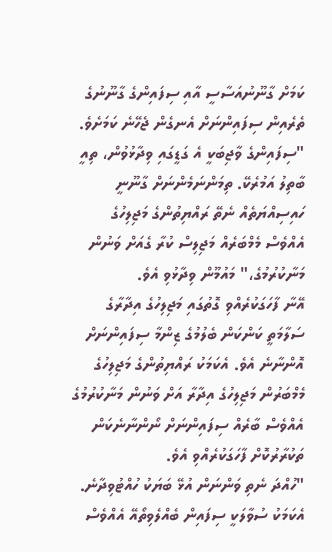ކަމަށް ގާނޫނުއަސާސީ އާއި ސިފައިންގެ ގާނޫނުގެ ތެރެއިން ސިފައިންނަށް އެނގެން ޖެހޭނެ ކަމަށެވެ.
"ސިފައިންގެ ވާޖިބަކީ އެ ގަޑީގައި ވިދާޅުވުން، ތިއީ ބާތިލު އަމުރެކޭ. ތިމަންނަމެންނަށް ގާނޫނީ ހައިސިއްޔަތެއް ނެތޭ ރައްޔިތުންގެ މަޖިލިހުގެ އެއްވެސް މެމްބަރެއް މަޖިލިސް ކުރާ ގެއަށް ވަނުން މަނާކުރުމުގެ،" މައުމޫން ވިދާޅުވި އެވެ.
އޭނާ ފާހަގަކުރެއްވި ގޮތުގައި މަޖިލިހުގެ އިދާރާގެ ސަލާމަތީ ކަންކަން ބެލުމުގެ ޒިންމާ ސިފައިންނަށް އޮންނާނެ އެވެ. އެކަމަކު ރައްޔިތުންގެ މަޖިލިހުގެ މެމްބަރުން މަޖިލިހުގެ އިދާރާ އަށް ވަނުން މަނާކުރުމުގެ އެއްވެސް ބާރެއް ސިފައިންނަށް ނޯންނާނެކަން ތަކުރާރުކޮށް ފާހަގަކުރެއްވި އެވެ.
"ހުއްދަ ނެތި ވަންނަން އުޅޭ ބަޔަކު ހުއްޓުވިދާނެ. އެކަމަކު ސުވާލަކީ ސިފައިން ބެއްލެވިތޯއޭ އެއްވެސް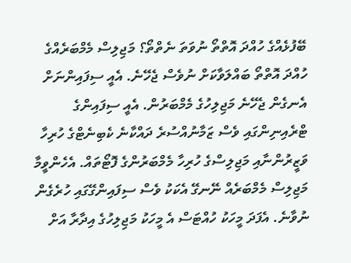ބޭފުޅެއްގެ ހުއްދަ އޮތްތޯ ނުވަތަ ނެތްތޯ؟ މަޖިލިސް މެމްބަރެއްގެ ހުއްދަ އޮތްތޯ ބައްލަވާކަށް ނުވެސް ޖެހޭނެ. އެއީ ސިފައިންނަށް އެނގެން ޖެހޭނެ މަޖިލިހުގެ މެމްބަރުން. އެއީ ސިފައިންގެ ޓްރެއިނިންގައި ވެސް ޒަމާނުއްސުރެ ދައްކާނެ ކެބިނެޓްގެ ހުރިހާ ވަޒީރުންނާއި މަޖިލިސްގެ ހުރިހާ މެމްބަރުންގެ ފޮޓޯތައް. އެހެންވީމާ މަޖިލިސް މެމްބަރެއް ނޭނގޭ އެކަކު ވެސް ސިފައިންގޭގައި ހުރެގެން ނުވާނެ. އެފަދަ މީހަކު ހުއްޓަސް އެ މީހަކު މަޖިލިހުގެ އިދާރާ އަށް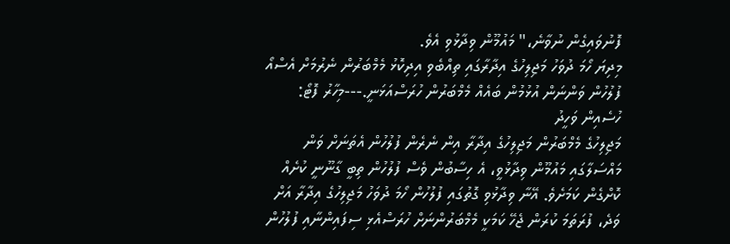ފޮނުވައިގެން ނުވާނެ،" މައުމޫން ވިދާޅުވި އެވެ.
މިދިޔަ ހޯމަ ދުވަހު މަޖިލިހުގެ އިދާރާގައި ތިއްބެވި އިދިކޮޅު މެމްބަރުން ނެރުމަށް އެސްއޯ ފުލުހުން ވަންނަން އުޅުމުން ބައެއް މެމްބަރުން ހުރަސްއަޅަނީ.---މިހާރު ފޮޓޯ: ހުސެއިން ވަހީދު
މަޖިލިހުގެ މެމްބަރުން މަޖިލިހުގެ އިދާރާ އިން ނެރެން ފުލުހުން އެތަނަށް ވަން މައްސަލާގައި މައުމޫން ވިދާޅުވީ، އެ ހިސާބުން ވެސް ފުލުހުން ތިބީ ގާނޫނީ ކުށެއް ކޮށްގެން ކަމަށެވެ. އޭނާ ވިދާޅުވި ގޮތުގައި ފުލުހުން ހޯމަ ދުވަހު މަޖިލިހުގެ އިދާރާ އަށް ވަދެ، ފުރަތަމަ ކުރަން ޖެހޭ ކަމަކީ މެމްބަރުންނަށް ހުރަސްއެޅި ސިފައިންނާއި ފުލުހުން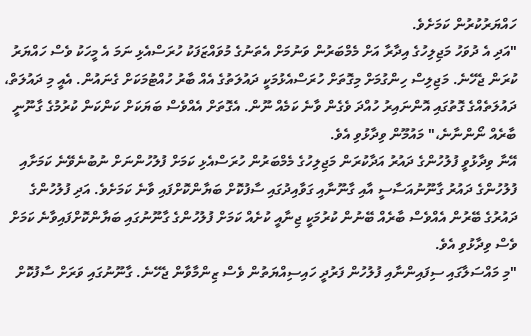ހައްޔަރުކުރުން ކަމަށެވެ.
"އަދި އެ ދުވަހު މަޖިލިހުގެ އިދާރާ އަށް މެމްބަރުން ވަނުމަށް އެތަނުގެ މުވައްޒަފަކު ހުރަސްއެޅި ނަމަ އެ މީހަކު ވެސް ހައްޔަރު ކުރަން ޖެހޭނެ. މަޖިލިސް ހިންގުމަށް މިގޮތަށް ހުރަސްއެޅުމަކީ ދައުލަތުގެ އެއް ބާރު ހުއްޓުމަކަށް ގެނައުން. އެއީ މި ދައުލަތް، ދައުލަތެއްގެ ގޮތުގައި އޮންނައިރު ހުއްދަ ވެގެން ވާނެ ކަމެއް ނޫން. އެގޮތަށް އެއްވެސް ބަޔަކަށް ކަންކަން ކުރުމުގެ ގާނޫނީ ބާރެއް ނޯންނާނެ،" މައުމޫން ވިދާޅުވި އެވެ.
އޭނާ ވިދާޅުވީ ފުލުހުންގެ ދައުރު އަދާކުރަން މަޖިލިހުގެ މެމްބަރުން ހުރަސްއެޅި ކަމަށް ފުލުހުންނަށް ނުބުނެވޭނެ ކަމަށާއި ފުލުހުންގެ ދައުރު ގާނޫނުއަސާސީ އާއި ގާނޫނާއި ގަވާއިދުގައި ސާފުކޮށް ބަޔާންކޮށްފައި ވާނެ ކަމަށެވެ. އަދި ފުލުހުންގެ ދައުރުގެ ބޭރުން އެއްވެސް ބާރެއް ބޭނުން ކުރުމަކީ ޖިނާއީ ކުށެއް ކަމަށް ފުލުހުންގެ ގާނޫނުގައި ބަޔާންކޮށްފައިވާނެ ކަމަށް ވެސް ވިދާޅުވި އެވެ.
"މި މައްސަލާގައި ސިފައިންނާއި ފުލުހުން ފަރުދީ ހައިސިއްޔަތުން ވެސް ޒިންމާވާން ޖެހޭނެ. ގާނޫނުގައި ވަރަށް ސާފުކޮށް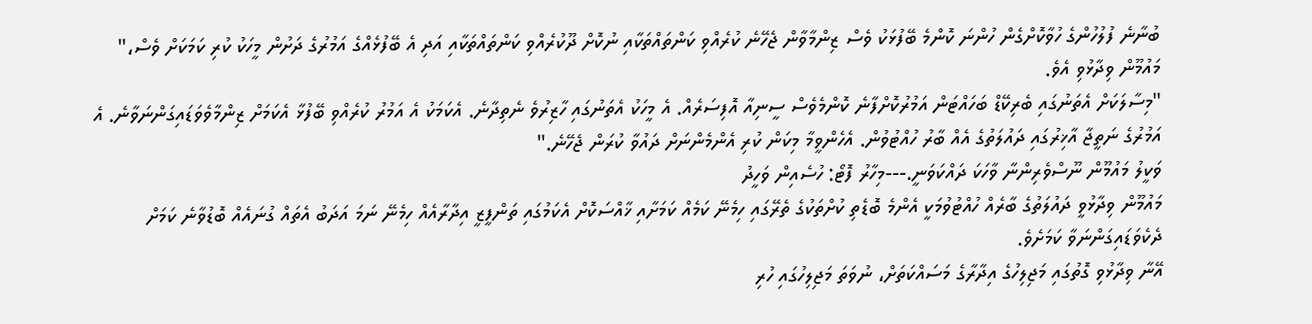ބުނާނެ ފުލުހުންގެ ހުވާކޮށްގެން ހުންނަ ކޮންމެ ބޭފުޅަކު ވެސް ޒިންމާވާން ޖެހޭނެ ކުރެއްވި ކަންތައްތަކާއި ނުކޮށް ދޫކުރެއްވި ކަންތައްތަކާއި އަދި އެ ބޭފުޅެއްގެ އަމުރުގެ ދަށުން މީހަކު ކުރި ކަމަކަށް ވެސް،" މައުމޫން ވިދާޅުވި އެވެ.
"މިސާލަކަށް އެތަނުގައި ބެރިކޭޑް ބަހައްޓަން އަމުރުކޮށްފާނެ ކޮންމެވެސް ސީނިއާ އޮފިސަރެއް. އެ މީހަކު އެތަނުގައި ހާޒިރުވެ ނެތިދާނެ. އެކަމަކު އެ އަމުރު ކުރެއްވި ބޭފުޅާ އެކަމަށް ޒިންމާވެވަޑައިގަންނަވާނެ. އެ އަމުރުގެ ނަތީޖާ އާޚިރުގައި ދައުލަތުގެ އެއް ބާރު ހުއްޓުވުން. އެހެންވީމާ މިކަން ކުރި އެންމެންނަށް ދައުވާ ކުރަން ޖެހޭނެ."
ވަކީލު މައުމޫން ނޫސްވެރިންނާ ވާހަކަ ދައްކަވަނީ.---މިހާރު ފޮޓޯ: ހުސެއިން ވަހީދު
މައުމޫން ވިދާޅުވީ ދައުލަތުގެ ބާރެއް ހުއްޓުވުމަކީ އެންމެ ބޮޑެތި ކުށްތަކުގެ ތެރޭގައި ހިމެނޭ ކަމެއް ކަމަށާއި ޚާއްސަކޮށް އެކަމުގައި ތަންފީޒީ އިދާރާއެއް ހިމެނޭ ނަމަ އަދަބު އެތައް ގުނައެއް ބޮޑުވާނެ ކަމަށް ދެކެވަޑައިގަންނަވާ ކަމަށެވެ.
އޭނާ ވިދާޅުވި ގޮތުގައި މަޖިލިހުގެ އިދާރާގެ މަސައްކަތަށް، ނުވަތަ މަޖިލިހުގައި ހުރި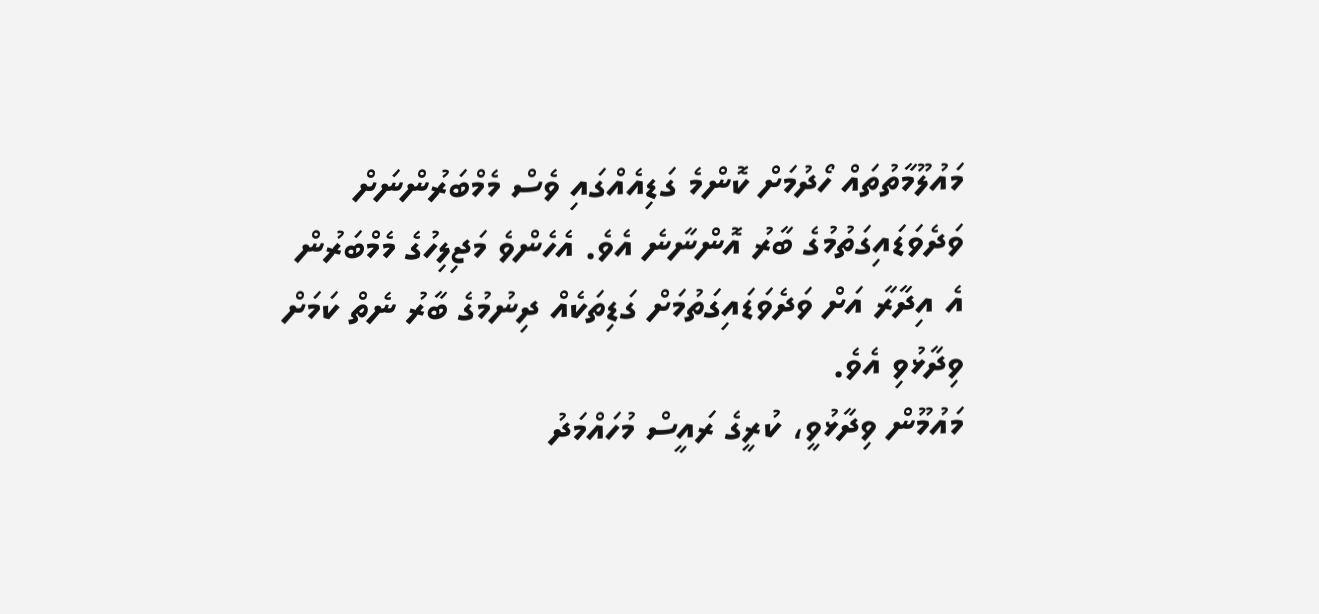މައުލޫމާތުތައް ހޯދުމަށް ކޮންމެ ގަޑިއެއްގައި ވެސް މެމްބަރުންނަށް ވަދެވަޑައިގަތުމުގެ ބާރު އޮންނާނެ އެވެ. އެހެންވެ މަޖިލިހުގެ މެމްބަރުން އެ އިދާރާ އަށް ވަދެވަޑައިގަތުމަށް ގަޑިތަކެއް ދިނުމުގެ ބާރު ނެތް ކަމަށް ވިދާޅުވި އެވެ.
މައުމޫން ވިދާޅުވީ، ކުރީގެ ރައީސް މުހައްމަދު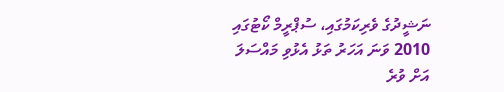ނަޝީދުގެ ވެރިކަމުގައި، ސުޕްރީމް ކޯޓުގައި 2010 ވަނަ އަހަރު ތަޅު އެޅުވި މައްސަލަ އަށް ވުރެ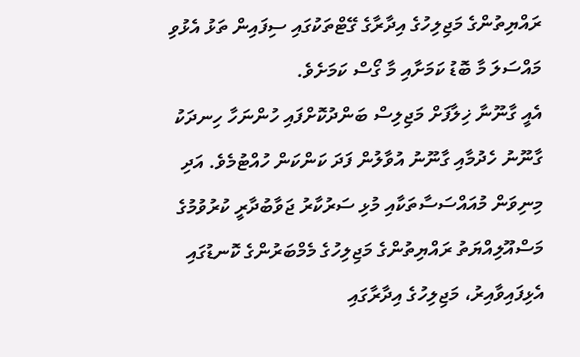ރައްޔިތުންގެ މަޖިލިހުގެ އިދާރާގެ ގޭޓްތަކުގައި ސިފައިން ތަޅު އެޅުވި މައްސަލަ މާ ބޮޑު ކަމަށާއި މާ ގޯސް ކަމަށެވެ.
އެއީ ގާނޫނާ ޚިލާފަށް މަޖިލިސް ބަންދުކޮށްފައި ހުންނަހާ ހިނދަކު ގާނޫނު ހެދުމާއި ގާނޫނު އުވާލުން ފަދަ ކަންކަން ހުއްޓުމެވެ. އަދި މިނިވަން މުއައްސަސާތަކާއި މުޅި ސަރުކާރު ޖަވާބުދާރީ ކުރުވުމުގެ މަސްއޫލިއްޔަތު ރައްޔިތުންގެ މަޖިލިހުގެ މެމްބަރުންގެ ކޮނޑުގައި އެޅިފައިވާއިރު، މަޖިލިހުގެ އިދާރާގައި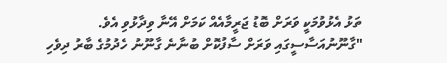ތަޅު އެޅުވުމަކީ ވަރަށް ބޮޑު ޖަރީމާއެއް ކަމަށް އޭނާ ވިދާޅުވި އެވެ.
"ގާނޫނުއަސާސީގައި ވަރަށް ސާފުކޮށް ބުނާނެ ގާނޫނު ހެދުމުގެ ބާރު ދިވެހި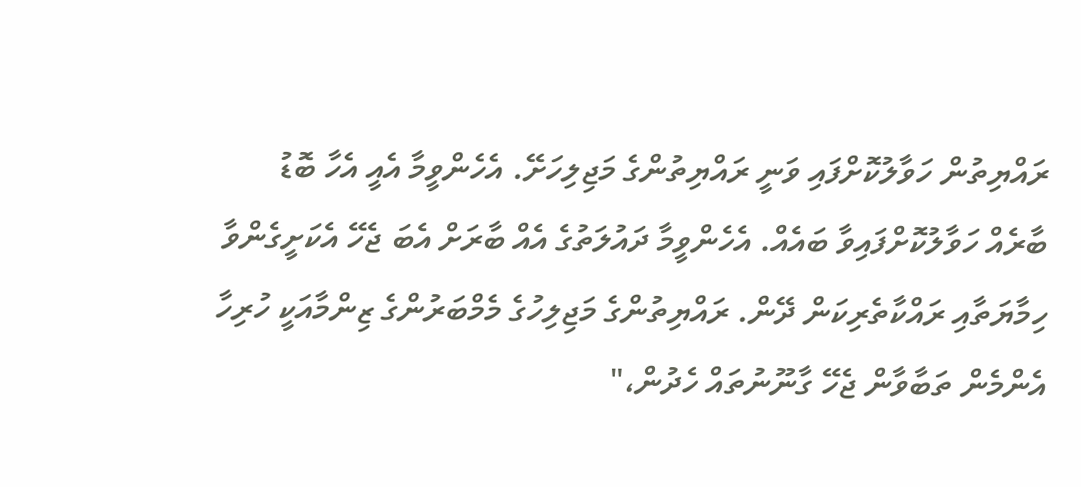ރައްޔިތުން ހަވާލުކޮށްފައި ވަނީ ރައްޔިތުންގެ މަޖިލިހަށޭ. އެހެންވީމާ އެއީ އެހާ ބޮޑު ބާރެއް ހަވާލުކޮށްފައިވާ ބައެއް. އެހެންވީމާ ދައުލަތުގެ އެއް ބާރަށް އެބަ ޖެހޭ އެކަށީގެންވާ ހިމާޔަތާއި ރައްކާތެރިކަން ދޭން. ރައްޔިތުންގެ މަޖިލިހުގެ މެމްބަރުންގެ ޒިންމާއަކީ ހުރިހާ އެންމެން ތަބާވާން ޖެހޭ ގާނޫނުތައް ހެދުން،"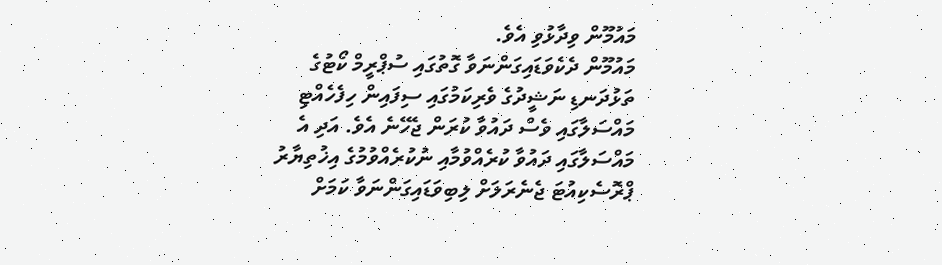މައުމޫން ވިދާޅުވި އެވެ.
މައުމޫން ދެކެވަޑައިގަންނަވާ ގޮތުގައި ސުޕްރީމް ކޯޓުގެ ތަޅުދަނޑި ނަޝީދުގެ ވެރިކަމުގައި ސިފައިން ހިފެހެއްޓި މައްސަލާގައި ވެސް ދައުވާ ކުރަން ޖެހޭނެ އެވެ. އަދި އެ މައްސަލާގައި ދައުވާ ކުރެއްވުމާއި ނުކުރެއްވުމުގެ އިޚުތިޔާރު ޕްރޮސެކިއުޓަ ޖެނެރަލަށް ލިބިވަޑައިގަންނަވާ ކަމަށް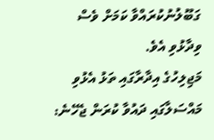ގަބޫލުނުކުރައްވާ ކަމަށް ވެސް ވިދާޅުވި އެވެ.
މަޖިލިހުގެ އިދާރާގައި ތަޅު އެޅުވި މައްސަލާގައި ދައުވާ ކުރަން ޖެހޭނެ: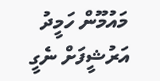މައުމޫން ހަމީދު
އަރުޝީފަށް ނެގީ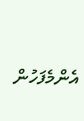އެންމެފަހުން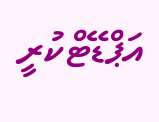އަޕްޑޭޓްކުރީ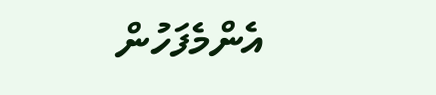އެންމެފަހުން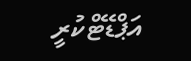އަޕްޑޭޓްކުރީ